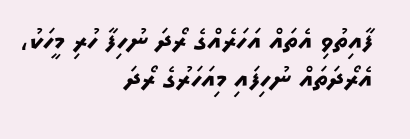ފާއިތުވި އެތައް އަހަރެއްގެ ރޯދަ ނުހިފާ ހުރި މީހަކު، އެރޯދަތައް ނުހިފައި މިއަހަރުގެ ރޯދަ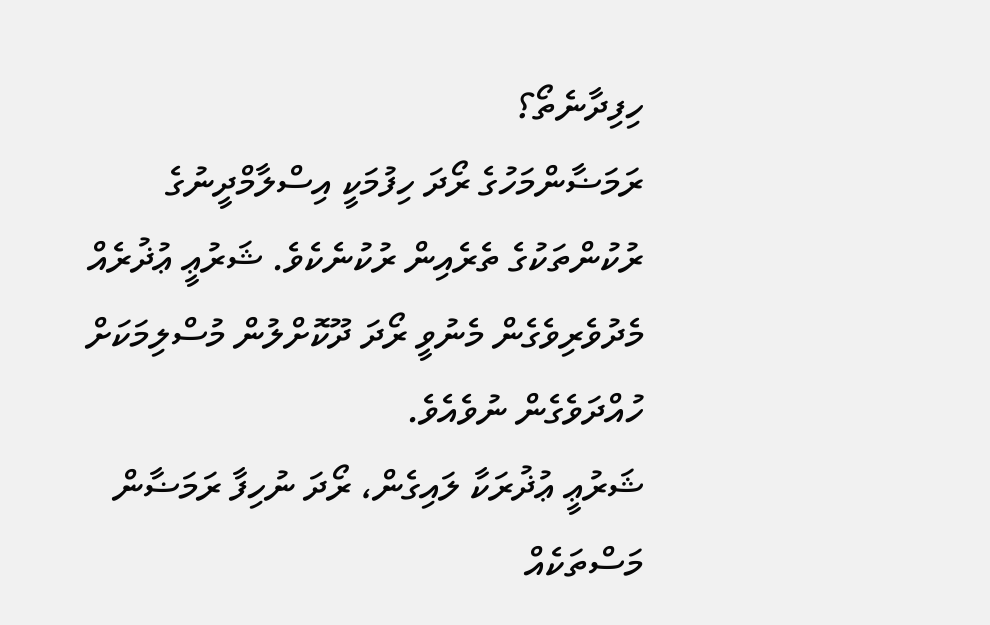ހިފިދާނެތޯ؟
ރަމަޟާންމަހުގެ ރޯދަ ހިފުމަކީ އިސްލާމްދީނުގެ ރުކުންތަކުގެ ތެރެއިން ރުކުނެކެވެ. ޝަރުޢީ ޢުޛުރެއް މެދުވެރިވެގެން މެނުވީ ރޯދަ ދޫކޮށްލުން މުސްލިމަކަށް ހުއްދަވެގެން ނުވެއެވެ.
ޝަރުޢީ ޢުޛުރަކާ ލައިގެން، ރޯދަ ނުހިފާ ރަމަޟާން މަސްތަކެއް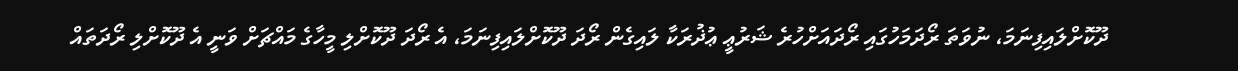ދޫކޮށްލައިފިނަމަ، ނުވަތަ ރޯދަމަހުގައި ރޯދައަށްހުރެ ޝަރުޢީ ޢުޛުރަކާ ލައިގެން ރޯދަ ދޫކޮށްލައިފިނަމަ، އެ ރޯދަ ދޫކޮށްލި މީހާގެ މައްޗަށް ވަނީ އެ ދޫކޮށްލި ރޯދަތައް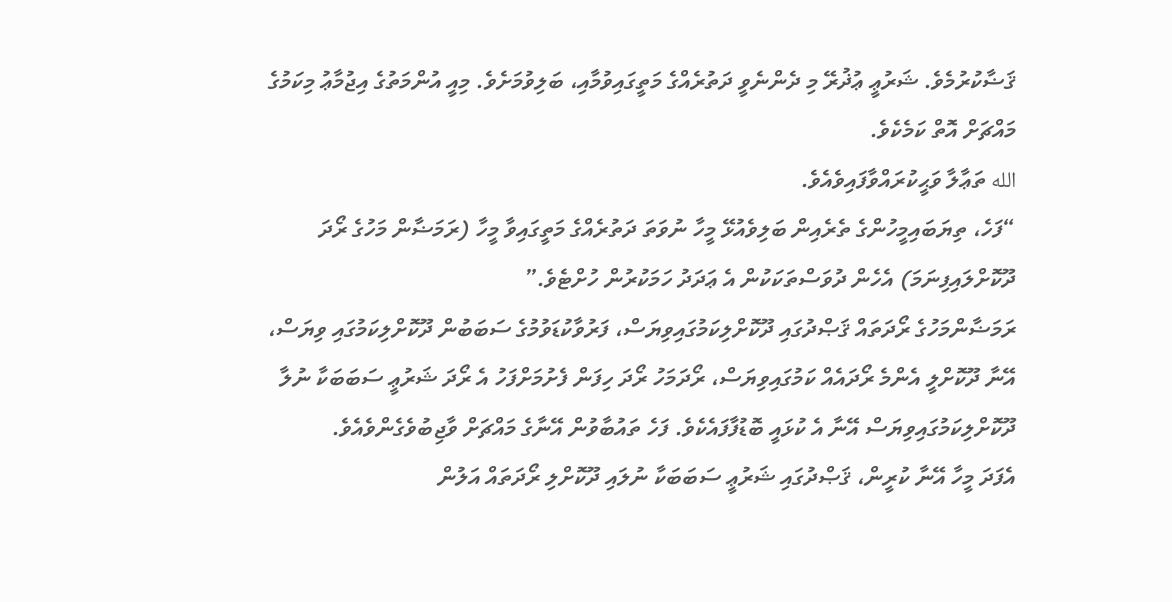ޤަޟާކުރުމެވެ. ޝަރުޢީ ޢުޛުރޭ މި ދެންނެވީ ދަތުރެއްގެ މަތީގައިވުމާއި، ބަލިވުމަށެވެ. މިއީ އުންމަތުގެ އިޖުމާޢު މިކަމުގެ މައްޗަށް އޮތް ކަމެކެވެ.
الله ތަޢާލާ ވަޙީކުރައްވާފައިވެއެވެ.
“ފަހެ، ތިޔަބައިމީހުންގެ ތެރެއިން ބަލިވެއުޅޭ މީހާ ނުވަތަ ދަތުރެއްގެ މަތީގައިވާ މީހާ (ރަމަޟާން މަހުގެ ރޯދަ ދޫކޮށްލައިފިނަމަ) އެހެން ދުވަސްތަކަކުން އެ ޢަދަދު ހަމަކުރުން ހުށްޓެވެ.”
ރަމަޟާންމަހުގެ ރޯދަތައް ޤަޞްދުގައި ދޫކޮށްލިކަމުގައިވިޔަސް، ފަރުވާކުޑަވުމުގެ ސަބަބުން ދޫކޮށްލިކަމުގައި ވިޔަސް، އޭނާ ދޫކޮށްލީ އެންމެ ރޯދައެއް ކަމުގައިވިޔަސް، ރޯދަމަހު ރޯދަ ހިފަން ފެށުމަށްފަހު އެ ރޯދަ ޝަރުޢީ ސަބަބަކާ ނުލާ ދޫކޮށްލިކަމުގައިވިޔަސް އޭނާ އެ ކުޅައީ ބޮޑުފާފައެކެވެ. ފަހެ ތައުބާވުން އޭނާގެ މައްޗަށް ވާޖިބުވެގެންވެއެވެ.
އެފަދަ މީހާ އޭނާ ކުރީން، ޤަޞްދުގައި ޝަރުޢީ ސަބަބަކާ ނުލައި ދޫކޮށްލި ރޯދަތައް އަލުން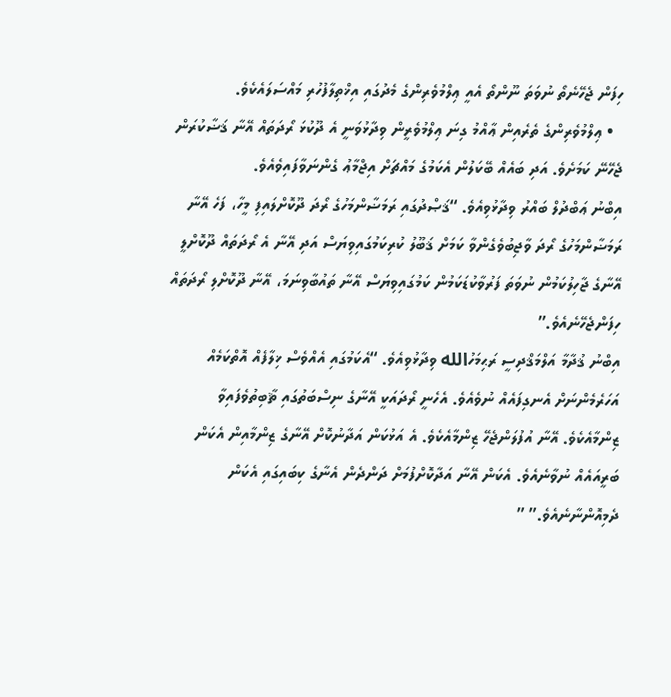ހިފަން ޖެހޭނެތޯ ނުވަތަ ނޫންތޯ އެއީ ޢިލްމުވެރިންގެ މެދުގައި އިޚްތިލާފުހުރި މައްސަލައެކެވެ.
  • ޢިލްމުވެރިންގެ ތެރެއިން ޢާއްމު ގިނަ ޢިލްމުވެރީން ވިދާޅުވަނީ އެ ދޫކުޅަ ރޯދަތައް އޭނާ ޤަޟާކުރަން ޖެހޭނޭ ކަމަށެވެ. އަދި ބައެއް ބޭކަލުން އެކަމުގެ މައްޗަށް އިޖްމާޢު ގެންނަވާފައިވެއެވެ.
އިބްނު ޢަބްދުލް ބައްރު ވިދާޅުވިއެވެ. “ޤަޞްދުގައި ރަމަޟާންމަހުގެ ރޯދަ ދޫކޮށްލައިފި މީހާ، ފަހެ އޭނާ ރަމަޟާންމަހުގެ ރޯދަ ވާޖިބުވެގެންވާ ކަމަށް ޤަބޫލު ކުރިކަމުގައިވިޔަސް އަދި އޭނާ އެ ރޯދަތައް ދޫކޮށްލީ އޭނާގެ ޖާހިލުކަމުން ނުވަތަ ފަރުވާކުޑަކަމުން ކަމުގައިވިޔަސް އޭނާ ތައުބާވިނަމަ، އޭނާ ދޫކޮށްލި ރޯދަތައް ހިފަންޖެހޭނެއެވެ.”
އިބްނު ޤުދާމާ އަލްމަޤްދިސީ ރަޙިމަހުالله ވިދާޅުވިއެވެ. “އެކަމުގައި އެއްވެސް ޚިލާފެއް އޮތްކަމެއް އަހަރެމެންނަށް އެނގިފައެއް ނުވެއެވެ. އެހެނީ ރޯދައަކީ އޭނާގެ ނިސްބަތުގައި ޘާބިތުވެފައިވާ ޒިންމާއެކެވެ. އޭނާ އުފުލަންޖެހޭ ޒިންމާއެކެވެ. އެ އަޅުކަން އަދާނުކޮށް އޭނާގެ ޒިންމާއިން އެކަން ބަރީއައެއް ނުވާނެއެވެ. އެކަން އޭނާ އަދާކޮށްފުމަށް ދަންދެން އެނާގެ ކިބައިގައި އެކަން ދެމިއޮންނާނެއެވެ.” ”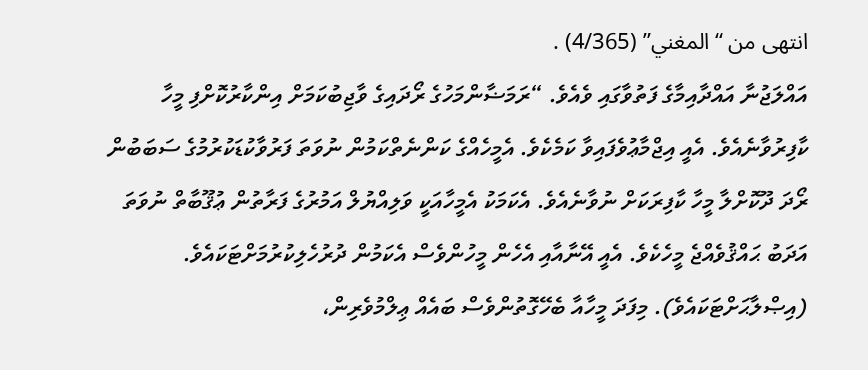انتهى من “المغني” (4/365) .
އައްލަޖުނާ އައްދާއިމާގެ ފަތުވާގައި ވެއެވެ. “ރަމަޟާންމަހުގެ ރޯދައިގެ ވާޖިބުކަމަށް އިންކާރުކޮށްފި މީހާ ކާފިރުވާނެއެވެ. އެއީ އިޖްމާޢުވެފައިވާ ކަމެކެވެ. އެމީހެއްގެ ކަންނެތްކަމުން ނުވަތަ ފަރުވާކުޑަކުރުމުގެ ސަބަބުން ރޯދަ ދޫކޮށްލާ މީހާ ކާފިރަކަށް ނުވާނެއެވެ. އެކަމަކު އެމީހާއަކީ ވަލިއްޔުލް އަމުރުގެ ފަރާތުން ޢުޤޫބާތް ނުވަތަ އަދަބު ޙައްޤުވެއްޖެ މީހެކެވެ. އެއީ އޭނާއާއި އެހެން މީހުންވެސް އެކަމުން ދުރުހެލިކުރުމަށްޓަކައެވެ. (އިޞްލާޙަށްޓަކައެވެ). މިފަދަ މީހާއާ ބެހޭގޮތުންވެސް ބައެއް ޢިލްމުވެރިން،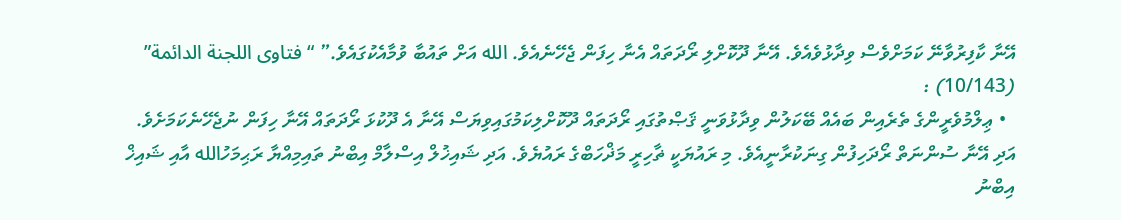އޭނާ ކާފިރުވާނޭ ކަމަށްވެސް ވިދާޅުވެއެވެ. އޭނާ ދޫކޮށްލި ރޯދަތައް އެނާ ހިފަން ޖެހޭނެއެވެ. الله އަށް ތައުބާ ވުމާއެކުގައެވެ.” “فتاوى اللجنة الدائمة” (10/143) :
  • ޢިލްމުވެރީންގެ ތެރެއިން ބައެއް ބޭކަލުން ވިދާޅުވަނީ ޤަޞްތުގައި ރޯދަތައް ދޫކޮށްލިކަމުގައިވިޔަސް އޭނާ އެ ދޫކުޅަ ރޯދަތައް އޭނާ ހިފަން ނުޖެހޭނެކަމަށެވެ. އަދި އޭނާ ސުންނަތް ރޯދަހިފުން ގިނަކުރާނީއެވެ. މި ރައުޔަކީ ޡާހިރީ މަޛްހަބްގެ ރައުޔެވެ. އަދި ޝައިޚުލް އިސްލާމް އިބްނު ތައިމިއްޔާ ރަޙިމަހުالله އާއި ޝައިޚް އިބްނު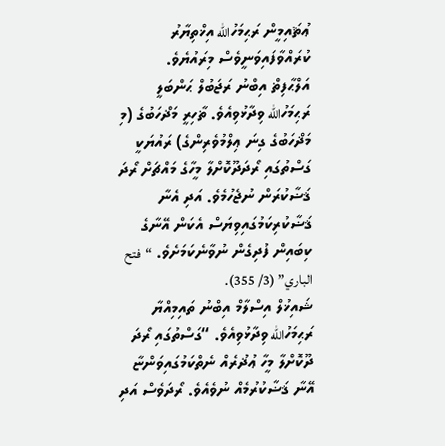ޢުޘައިމީން ރަޙިމަހުالله އިޚްތިޔާރު ކުރައްވާފައިވަނީވެސް މިރައުޔެވެ.
އަލްޙާފިޡް އިބްނު ރަޖަބުލް ޙަންބަލީ ރަޙިމަހުالله ވިދާޅުވިއެވެ. ޡާހިރީ މަޛްހަބުގެ (މި މަޛްހަބުގެ ގިނަ ޢިލްމުވެރިންގެ) ރައުޔަކީ ގަސްތުގައި ރޯދަދޫކޮށްލާ މީހާގެ މައްޗަށް ރޯދަ ޤަޟާކުރަން ނުޖެހުމެވެ. އަދި އެނާ ޤަޟާކުރިކަމުގައިވިޔަސް އެކަން އޭނާގެ ކިބައިން ފުދިގެން ނުވާނެކަމަށެވެ. “فتح الباري” (3/ 355).
ޝައިޚުލް އިސްލާމް އިބްނު ތައިމިއްޔާ ރަޙިމަހުالله ވިދާޅުވިއެވެ. “ގަސްތުގައި ރޯދަ ދޫކޮށްލާ މީހާ ޢުޛުރެއް ނެތްކަމުގައިވަންޏާ އޭނާ ޤަޟާކުރުމެއް ނުވެއެވެ. ރޯދަވެސް އަދި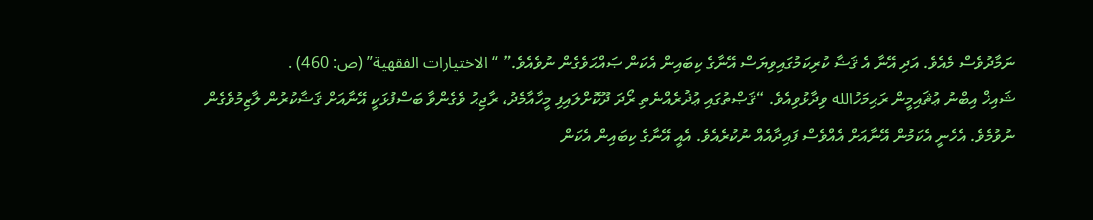ނަމާދުވެސް މެއެވެ. އަދި އޭނާ އެ ޤަޟާ ކުރިކަމުގައިވިޔަސް އޭނާގެ ކިބައިން އެކަން ޞައްޙަވެގެން ނުވެއެވެ.” “الاختيارات الفقهية” (ص: 460) .
ޝައިޚް އިބްނު ޢުޘައިމީން ރަޙިމަހުالله ވިދާޅުވިއެވެ. “ޤަޞްތުގައި ޢުޛުރެއްނެތި ރޯދަ ދޫކޮށްލައިފި މީހާއާމެދު، ރާޖިޙު ވެގެންވާ ބަސްފުޅަކީ އޭނާއަށް ޤަޟާކުރުން ލާޒިމުވެގެން ނުވުމެވެ. އެހެނީ އެކަމުން އޭނާއަށް އެއްވެސް ފައިދާއެއް ނުކުރެއެވެ. އެއީ އޭނާގެ ކިބައިން އެކަން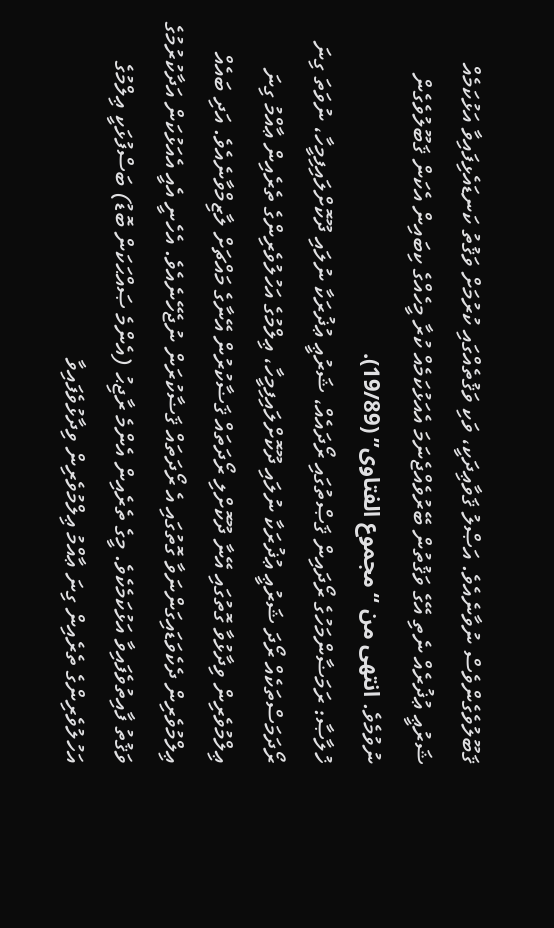ޤަބޫލުވެގެންވެސް ނުވާނެއެވެ. އަޞްލު ޤަވާޢިދަކީ، ވަކި ވަޤުތެއްގައި ކުރުމަށް ވަޤުތު ކަނޑައެޅިފައިވާ އަޅުކަމެއް ޝަރުޢީ ޢުޛުރެއް ނެތި އޭގެ ވަޤުތުން ބޭރުވެއްޖެނަމަ އެއަޅުކަމެއް ކުރާ މީހެއްގެ ކިބައިން އެކަން ޤަބޫލުވެގެން ނުވުމެވެ. انتهى من “مجموع الفتاوى” (19/89).
ޚުލާޞާ: ރަމަޟާންމަހުގެ ރޯދައިން ޤަޞްތުގައި ރޯދައެއް، ޝަރުޢީ ޢުޛުރަކާ ނުލައި ދޫކޮށްލައިފިމީހާ، ނުވަތަ ގިނަ ރޯދަމަސްތަކެއް ރޯދަ ޝަރުޢީ ޢުޛުރަކާ ނުލައި ދޫކޮށްލައިފިމީހާ، ޢިލްމުގެ އަހުލުވެރިންގެ ތެރެއިން ޢާއްމު ގިނަ ޢިލްމުވެރިން ވިދާޅުވާ ގޮތުގައި އޭނާ ދޫކޮށްލި ރޯދަތައް ޤަޟާކުރުން އޭނާގެ މައްޗަށް ލާޒިމްވާނެއެވެ. އަދި ބައެއް ޢިލްމުވެރިން ދެކެވަޑައިގަންނަވާ ގޮތުގައި އެ ރޯދަތައް ޤަޟާކުރަން ނުޖެހޭނެއެވެ. އެހެނީ އެއީ އެއަޅުކަން އަދާކުރުމުގެ ވަޤުތު ފާއިތުވެފައިވާ އަޅުކަމެކެވެ. މީގެ ތެރެއިން އެންމެ ރާޖިޙު (އެންމެ ޞައްޙަކަން ބޮޑު) ބަސްފުޅަކީ ޢިލްމުގެ އަހުލުވެރިންގެ ތެރެއިން ގިނަ ޢާއްމު ޢިލްމުވެރިން ވިދާޅުވެފައިވާ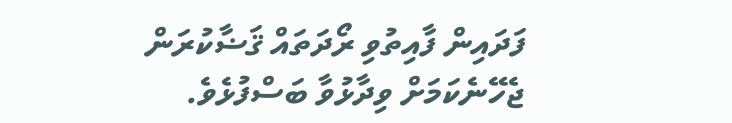ފަދައިން ފާއިތުވި ރޯދަތައް ޤަޟާކުރަން ޖެހޭނެކަމަށް ވިދާޅުވާ ބަސްފުޅެވެ.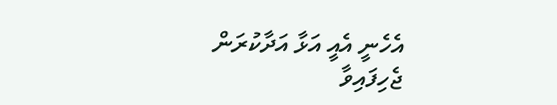އެހެނީ އެއީ އަޅާ އަދާކުރަން ޖެހިފައިވާ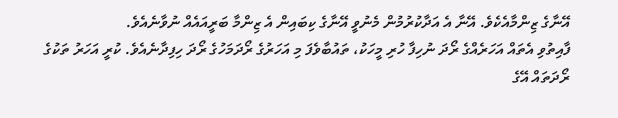އޭނާގެ ޒިންމާއެކެވެ. އޭނާ އެ އަދާކުރުމުން މެނުވީ އޭނާގެ ކިބައިން އެ ޒިންމާ ބަރީއައެއް ނުވާނެއެވެ.
ފާއިތުވި އެތައް އަހަރެއްގެ ރޯދަ ނުހިފާ ހުރި މީހަކު، ތައުބާވެފަ މި އަހަރުގެ ރޯދަމަހުގެ ރޯދަ ހިފިދާނެއެވެ. ކުރީ އަހަރު ތަކުގެ ރޯދަތައް އޭގެ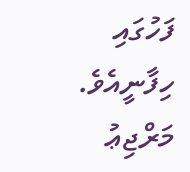ފަހުގައި ހިފާނީއެވެ.
މަރްޖިޢު